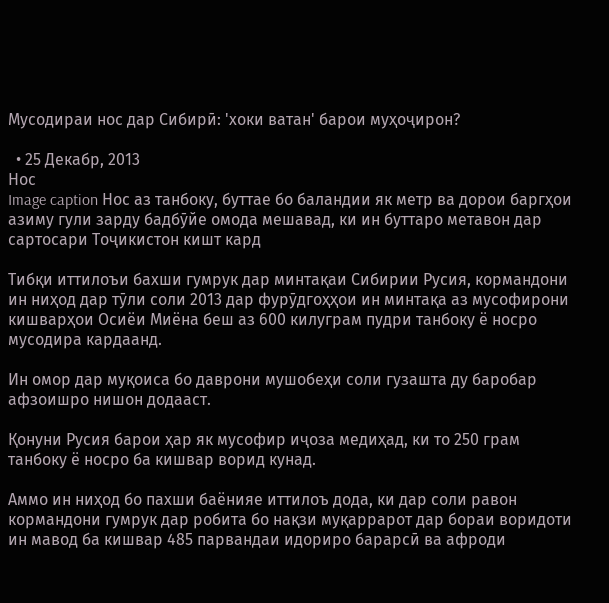Мусодираи нос дар Сибирӣ: 'хоки ватан' барои муҳоҷирон?

  • 25 Декабр, 2013
Нос
Image caption Нос аз танбоку, буттае бо баландии як метр ва дорои баргҳои азиму гули зарду бадбӯйе омода мешавад, ки ин буттаро метавон дар сартосари Тоҷикистон кишт кард

Тибқи иттилоъи бахши гумрук дар минтақаи Сибирии Русия, кормандони ин ниҳод дар тӯли соли 2013 дар фурӯдгоҳҳои ин минтақа аз мусофирони кишварҳои Осиёи Миёна беш аз 600 килуграм пудри танбоку ё носро мусодира кардаанд.

Ин омор дар муқоиса бо даврони мушобеҳи соли гузашта ду баробар афзоишро нишон додааст.

Қонуни Русия барои ҳар як мусофир иҷоза медиҳад, ки то 250 грам танбоку ё носро ба кишвар ворид кунад.

Аммо ин ниҳод бо пахши баёнияе иттилоъ дода, ки дар соли равон кормандони гумрук дар робита бо нақзи муқаррарот дар бораи воридоти ин мавод ба кишвар 485 парвандаи идориро барарсӣ ва афроди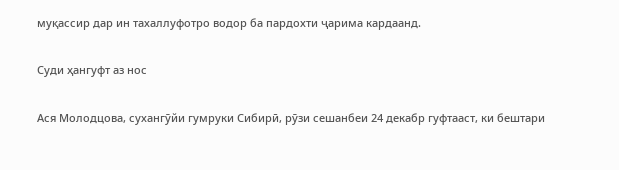муқассир дар ин тахаллуфотро водор ба пардохти ҷарима кардаанд.

Суди ҳангуфт аз нос

Ася Молодцова, сухангӯйи гумруки Сибирӣ, рӯзи сешанбеи 24 декабр гуфтааст, ки бештари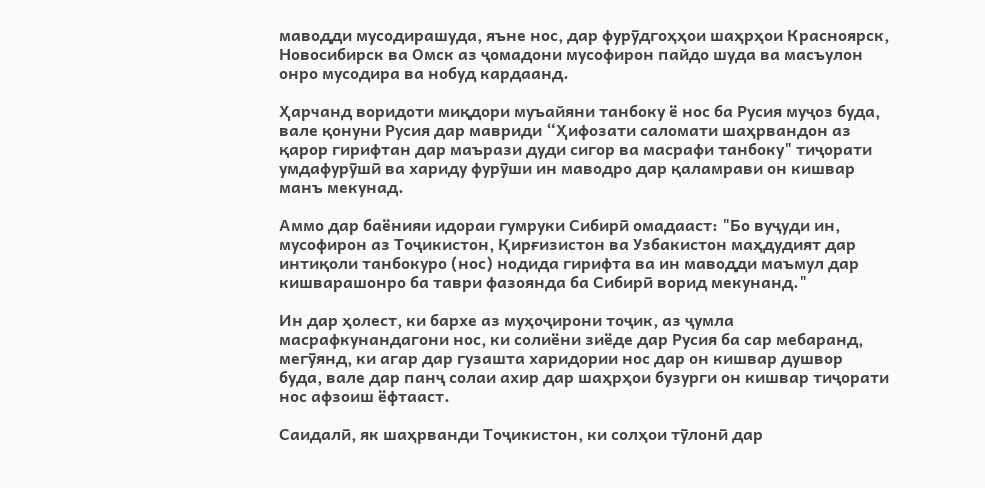маводди мусодирашуда, яъне нос, дар фурӯдгоҳҳои шаҳрҳои Красноярск, Новосибирск ва Омск аз ҷомадони мусофирон пайдо шуда ва масъулон онро мусодира ва нобуд кардаанд.

Ҳарчанд воридоти миқдори муъайяни танбоку ё нос ба Русия муҷоз буда, вале қонуни Русия дар мавриди “Ҳифозати саломати шаҳрвандон аз қарор гирифтан дар маърази дуди сигор ва масрафи танбоку" тиҷорати умдафурӯшӣ ва хариду фурӯши ин маводро дар қаламрави он кишвар манъ мекунад.

Аммо дар баёнияи идораи гумруки Сибирӣ омадааст: "Бо вуҷуди ин, мусофирон аз Тоҷикистон, Қирғизистон ва Узбакистон маҳдудият дар интиқоли танбокуро (нос) нодида гирифта ва ин маводди маъмул дар кишварашонро ба таври фазоянда ба Сибирӣ ворид мекунанд."

Ин дар ҳолест, ки бархе аз муҳоҷирони тоҷик, аз ҷумла масрафкунандагони нос, ки солиёни зиёде дар Русия ба сар мебаранд, мегӯянд, ки агар дар гузашта харидории нос дар он кишвар душвор буда, вале дар панҷ солаи ахир дар шаҳрҳои бузурги он кишвар тиҷорати нос афзоиш ёфтааст.

Саидалӣ, як шаҳрванди Тоҷикистон, ки солҳои тӯлонӣ дар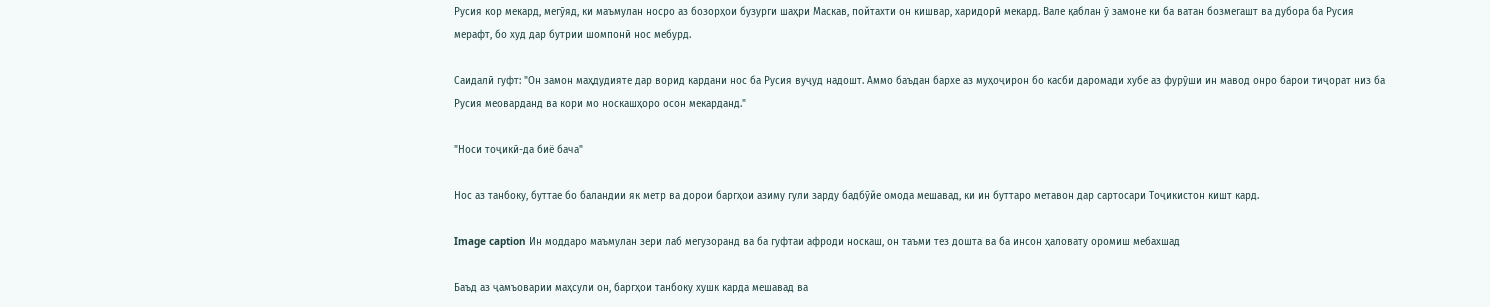Русия кор мекард, мегӯяд, ки маъмулан носро аз бозорҳои бузурги шаҳри Маскав, пойтахти он кишвар, харидорӣ мекард. Вале қаблан ӯ замоне ки ба ватан бозмегашт ва дубора ба Русия мерафт, бо худ дар бутрии шомпонӣ нос мебурд.

Саидалӣ гуфт: "Он замон маҳдудияте дар ворид кардани нос ба Русия вуҷуд надошт. Аммо баъдан бархе аз муҳоҷирон бо касби даромади хубе аз фурӯши ин мавод онро барои тиҷорат низ ба Русия меоварданд ва кори мо носкашҳоро осон мекарданд."

"Носи тоҷикӣ-да биё бача"

Нос аз танбоку, буттае бо баландии як метр ва дорои баргҳои азиму гули зарду бадбӯйе омода мешавад, ки ин буттаро метавон дар сартосари Тоҷикистон кишт кард.

Image caption Ин моддаро маъмулан зери лаб мегузоранд ва ба гуфтаи афроди носкаш, он таъми тез дошта ва ба инсон ҳаловату оромиш мебахшад

Баъд аз ҷамъоварии маҳсули он, баргҳои танбоку хушк карда мешавад ва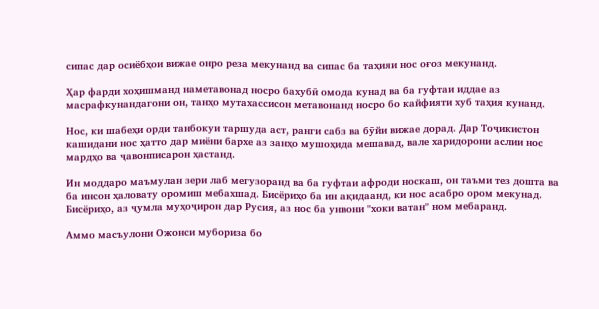сипас дар осиёбҳои вижае онро реза мекунанд ва сипас ба таҳияи нос оғоз мекунанд.

Ҳар фарди хоҳишманд наметавонад носро бахубӣ омода кунад ва ба гуфтаи иддае аз масрафкунандагони он, танҳо мутахассисон метавонанд носро бо кайфияти хуб таҳия кунанд.

Нос, ки шабеҳи орди танбокуи таршуда аст, ранги сабз ва бӯйи вижае дорад. Дар Тоҷикистон кашидани нос ҳатто дар миёни бархе аз занҳо мушоҳида мешавад, вале харидорони аслии нос мардҳо ва ҷавонписарон ҳастанд.

Ин моддаро маъмулан зери лаб мегузоранд ва ба гуфтаи афроди носкаш, он таъми тез дошта ва ба инсон ҳаловату оромиш мебахшад. Бисёриҳо ба ин ақидаанд, ки нос асабро ором мекунад. Бисёриҳо, аз ҷумла муҳоҷирон дар Русия, аз нос ба унвони "хоки ватан" ном мебаранд.

Аммо масъулони Ожонси мубориза бо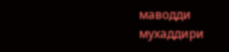маводди мухаддири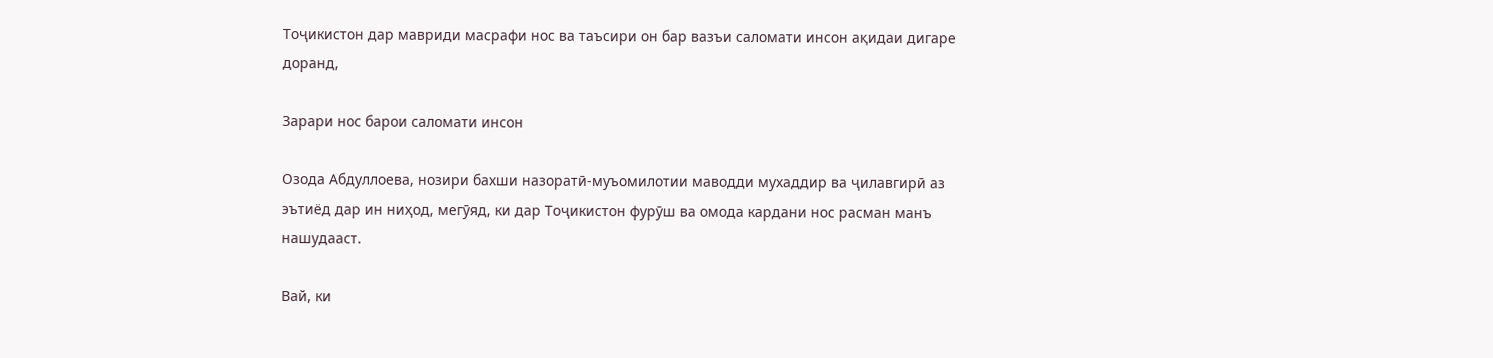Тоҷикистон дар мавриди масрафи нос ва таъсири он бар вазъи саломати инсон ақидаи дигаре доранд,

Зарари нос барои саломати инсон

Озода Абдуллоева, нозири бахши назоратӣ-муъомилотии маводди мухаддир ва ҷилавгирӣ аз эътиёд дар ин ниҳод, мегӯяд, ки дар Тоҷикистон фурӯш ва омода кардани нос расман манъ нашудааст.

Вай, ки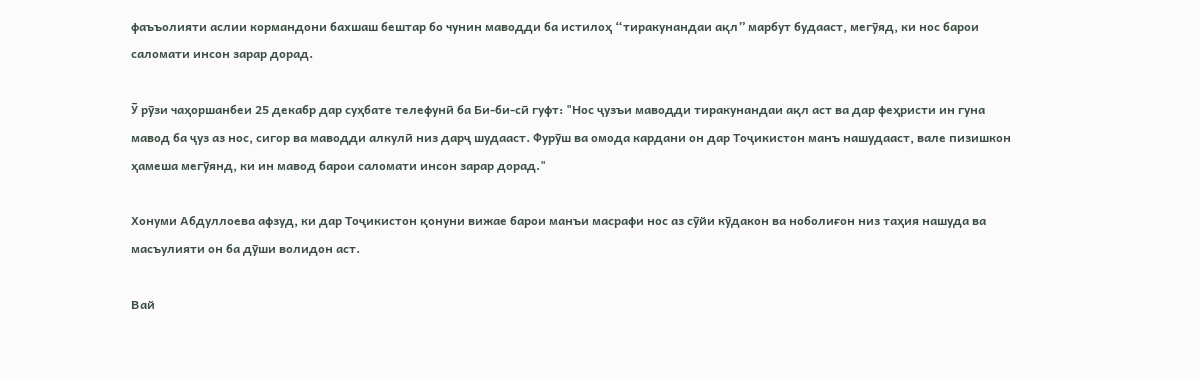фаъъолияти аслии кормандони бахшаш бештар бо чунин маводди ба истилоҳ “тиракунандаи ақл” марбут будааст, мегӯяд, ки нос барои саломати инсон зарар дорад.

Ӯ рӯзи чаҳоршанбеи 25 декабр дар суҳбате телефунӣ ба Би-би-сӣ гуфт: "Нос ҷузъи маводди тиракунандаи ақл аст ва дар феҳристи ин гуна мавод ба ҷуз аз нос, сигор ва маводди алкулӣ низ дарҷ шудааст. Фурӯш ва омода кардани он дар Тоҷикистон манъ нашудааст, вале пизишкон ҳамеша мегӯянд, ки ин мавод барои саломати инсон зарар дорад."

Хонуми Абдуллоева афзуд, ки дар Тоҷикистон қонуни вижае барои манъи масрафи нос аз сӯйи кӯдакон ва ноболиғон низ таҳия нашуда ва масъулияти он ба дӯши волидон аст.

Вай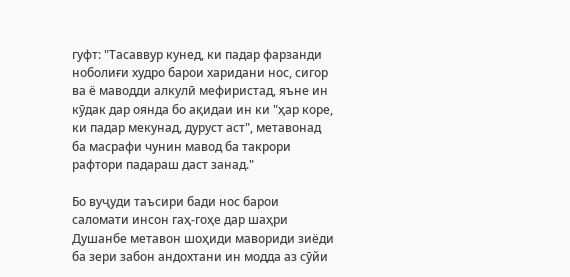гуфт: "Тасаввур кунед, ки падар фарзанди ноболиғи худро барои харидани нос, сигор ва ё маводди алкулӣ мефиристад, яъне ин кӯдак дар оянда бо ақидаи ин ки "ҳар коре, ки падар мекунад, дуруст аст", метавонад ба масрафи чунин мавод ба такрори рафтори падараш даст занад."

Бо вуҷуди таъсири бади нос барои саломати инсон гаҳ-гоҳе дар шаҳри Душанбе метавон шоҳиди мавориди зиёди ба зери забон андохтани ин модда аз сӯйи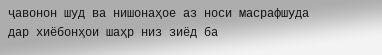ҷавонон шуд ва нишонаҳое аз носи масрафшуда дар хиёбонҳои шаҳр низ зиёд ба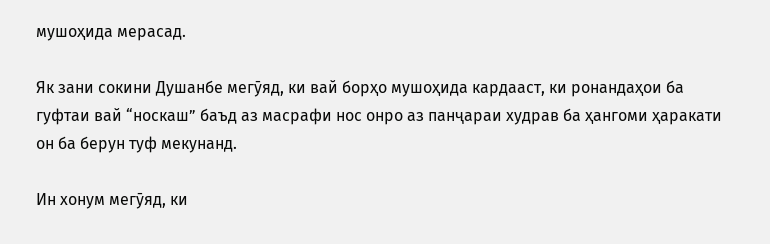мушоҳида мерасад.

Як зани сокини Душанбе мегӯяд, ки вай борҳо мушоҳида кардааст, ки ронандаҳои ба гуфтаи вай “носкаш” баъд аз масрафи нос онро аз панҷараи худрав ба ҳангоми ҳаракати он ба берун туф мекунанд.

Ин хонум мегӯяд, ки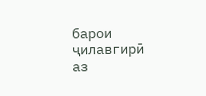барои ҷилавгирӣ аз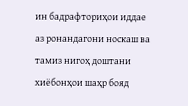ин бадрафториҳои иддае аз ронандагони носкаш ва тамиз нигоҳ доштани хиёбонҳои шаҳр бояд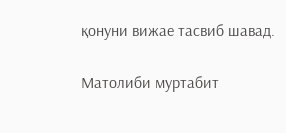қонуни вижае тасвиб шавад.

Матолиби муртабит